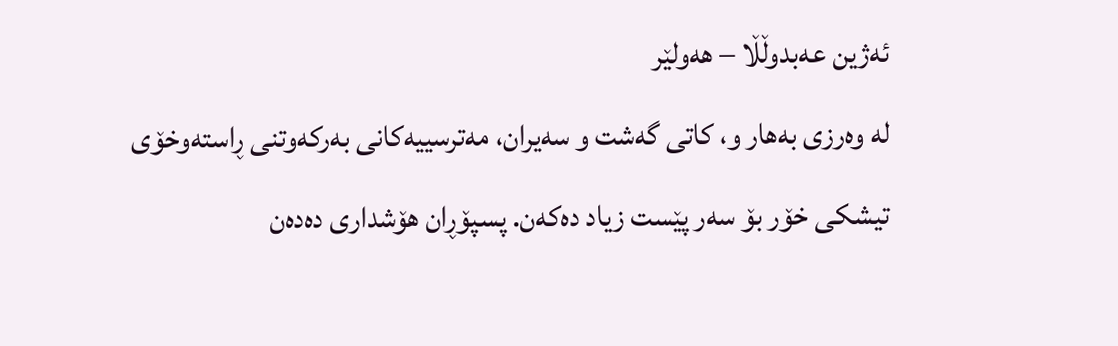ئەژین عەبدوڵڵا – هەولێر
لە وەرزی بەهار و، کاتی گەشت و سەیران، مەترسییەکانی بەرکەوتنی ڕاستەوخۆی تیشکی خۆر بۆ سەر پێست زیاد دەکەن. پسپۆڕان هۆشداری دەدەن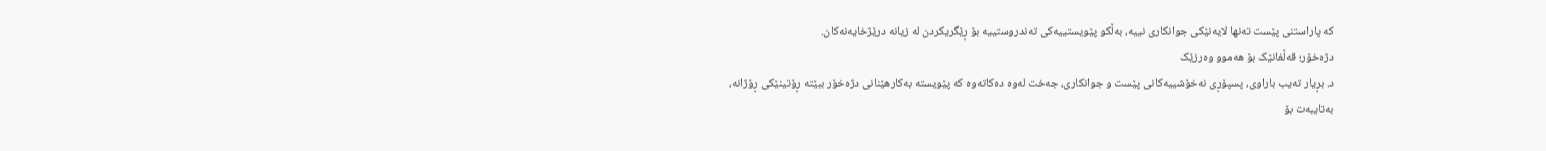کە پاراستنی پێست تەنها لایەنێکی جوانکاری نییە، بەڵکو پێویستییەکی تەندروستییە بۆ ڕێگریکردن لە زیانە درێژخایەنەکان.
دژەخۆر؛ قەڵغانێک بۆ هەموو وەرزێک
د. بڕیار تەیب باراوی، پسپۆڕی نەخۆشییەکانی پێست و جوانکاری، جەخت لەوە دەکاتەوە کە پێویستە بەکارهێنانی دژەخۆر ببێتە ڕۆتینێکی ڕۆژانە، بەتایبەت بۆ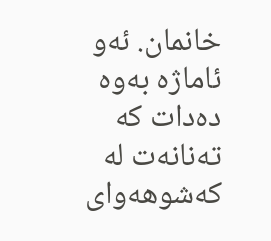خانمان. ئەو ئاماژە بەوە دەدات کە تەنانەت لە کەشوهەوای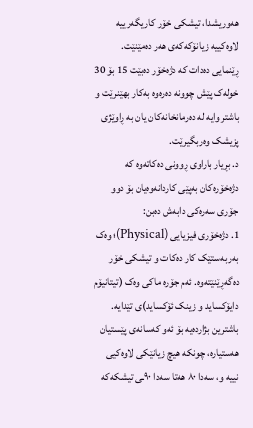هەوریشدا، تیشکی خۆر کاریگەرییە لاوەکییە زیانۆکەکەی هەر دەمێنێت. ڕێنمایی دەدات کە دژەخۆر دەبێت 15 بۆ 30 خولەک پێش چوونە دەرەوە بەکار بهێنرێت و باشتر وایە لە دەرمانخانەکان یان بە ڕاوێژی پزیشک وەربگیرێت.
د. بڕیار باراوی ڕوونی دەکاتەوە کە دژەخۆرەکان بەپێی کاردانەوەیان بۆ دوو جۆری سەرەکی دابەش دەبن:
1. دژەخۆری فیزیایی (Physical)؛ وەک بەربەستێک کار دەکات و تیشکی خۆر دەگەڕێنێتەوە. ئەم جۆرە ماکی وەک (تیتانیۆم دایۆکساید و زینک ئۆکساید)ی تێدایە. باشترین بژاردەیە بۆ ئەو کەسانەی پێستیان هەستیارە، چونکە هیچ زیانێکی لاوەکیی نییە و، سەدا ٨٠ هەتا سەدا ٩٠ـی تیشکەکە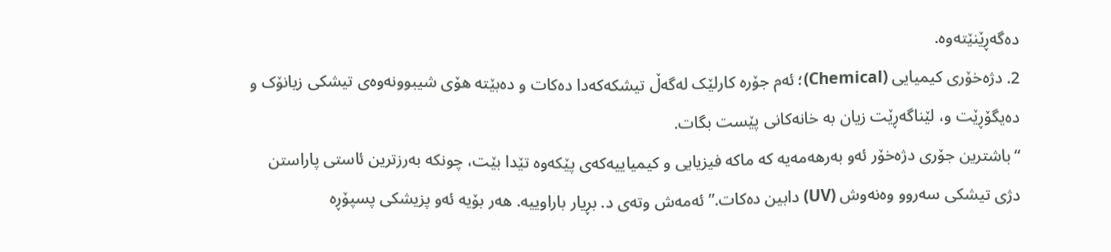دەگەڕێنێتەوە.
2. دژەخۆری کیمیایی (Chemical)؛ ئەم جۆرە کارلێک لەگەڵ تیشکەکەدا دەکات و دەبێتە هۆی شیبوونەوەی تیشکی زیانۆک و دەیگۆڕێت و، لێناگەڕێت زیان بە خانەکانی پێست بگات.
“باشترین جۆری دژەخۆر ئەو بەرهەمەیە کە ماکە فیزیایی و کیمیاییەکەی پێکەوە تێدا بێت، چونکە بەرزترین ئاستی پاراستن دژی تیشکی سەروو وەنەوش (UV) دابین دەکات.” ئەمەش وتەی د. بڕیار باراوییە. هەر بۆیە ئەو پزیشکی پسپۆڕە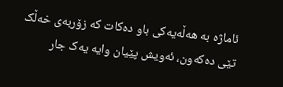ئاماژە بە هەڵەیەکی باو دەکات کە زۆربەی خەڵک تێی دەکەون، ئەویش پێیان وایە یەک جار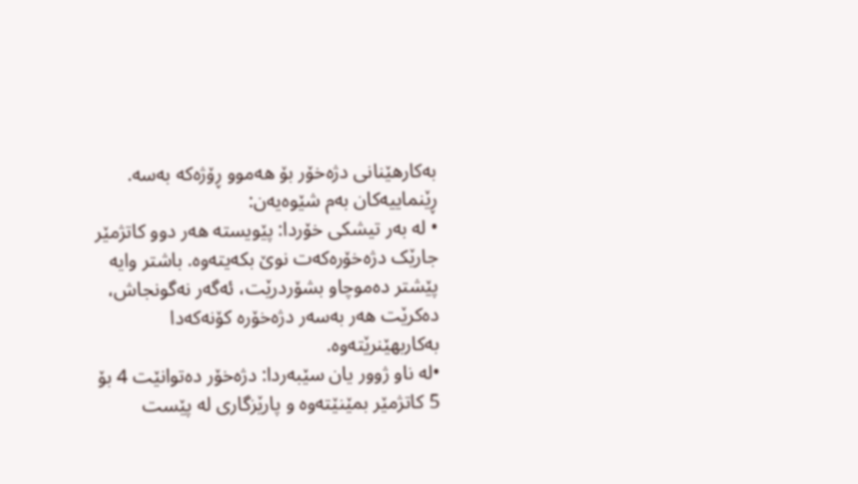بەکارهێنانی دژەخۆر بۆ هەموو ڕۆژەکە بەسە. ڕێنماییەکان بەم شێوەیەن:
• لە بەر تیشکی خۆردا: پێویستە هەر دوو کاتژمێر جارێک دژەخۆرەکەت نوێ بکەیتەوە. باشتر وایە پێشتر دەموچاو بشۆردرێت، ئەگەر نەگونجاش، دەکرێت هەر بەسەر دژەخۆرە کۆنەکەدا بەکاربهێنرێتەوە.
•لە ناو ژوور یان سێبەردا: دژەخۆر دەتوانێت 4 بۆ 5 کاتژمێر بمێنێتەوە و پارێزگاری لە پێست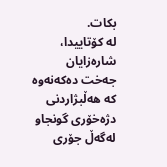بکات.
لە کۆتاییدا، شارەزایان جەخت دەکەنەوە کە هەڵبژاردنی دژەخۆری گونجاو لەگەڵ جۆری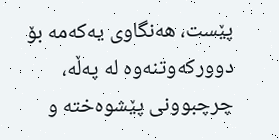پێست، هەنگاوی یەکەمە بۆ دوورکەوتنەوە لە پەڵە، چرچبوونی پێشوەختە و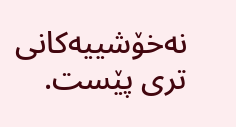نەخۆشییەکانی تری پێست.